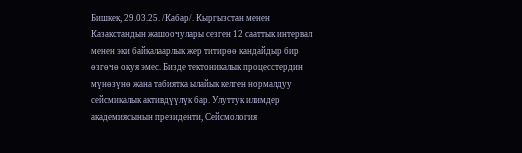Бишкек, 29.03.25. /Кабар/. Кыргызстан менен Казакстандын жашоочулары сезген 12 сааттык интервал менен эки байкалаарлык жер титирөө кандайдыр бир өзгөчө окуя эмес. Бизде тектоникалык процесстердин мүнөзүнө жана табиятка ылайык келген нормалдуу сейсмикалык активдүүлүк бар. Улуттук илимдер академиясынын президенти, Сейсмология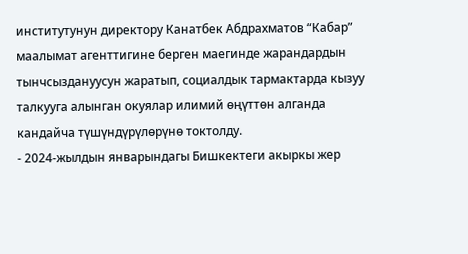институтунун директору Канатбек Абдрахматов “Кабар” маалымат агенттигине берген маегинде жарандардын тынчсыздануусун жаратып, социалдык тармактарда кызуу талкууга алынган окуялар илимий өңүттөн алганда кандайча түшүндүрүлөрүнө токтолду.
- 2024-жылдын январындагы Бишкектеги акыркы жер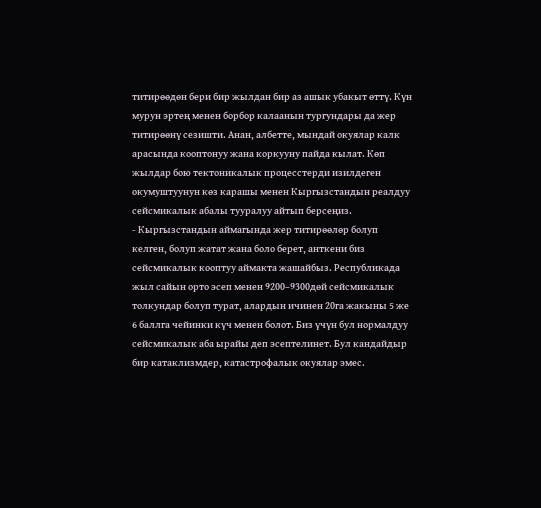титирөөдөн бери бир жылдан бир аз ашык убакыт өттү. Күн мурун эртең менен борбор калаанын тургундары да жер титирөөнү сезишти. Анан, албетте, мындай окуялар калк арасында кооптонуу жана коркууну пайда кылат. Көп жылдар бою тектоникалык процесстерди изилдеген окумуштуунун көз карашы менен Кыргызстандын реалдуу сейсмикалык абалы тууралуу айтып берсеңиз.
- Кыргызстандын аймагында жер титирөөлөр болуп келген, болуп жатат жана боло берет, анткени биз сейсмикалык кооптуу аймакта жашайбыз. Республикада жыл сайын орто эсеп менен 9200–9300дөй сейсмикалык толкундар болуп турат, алардын ичинен 20га жакыны 5 же 6 баллга чейинки күч менен болот. Биз үчүн бул нормалдуу сейсмикалык аба ырайы деп эсептелинет. Бул кандайдыр бир катаклизмдер, катастрофалык окуялар эмес.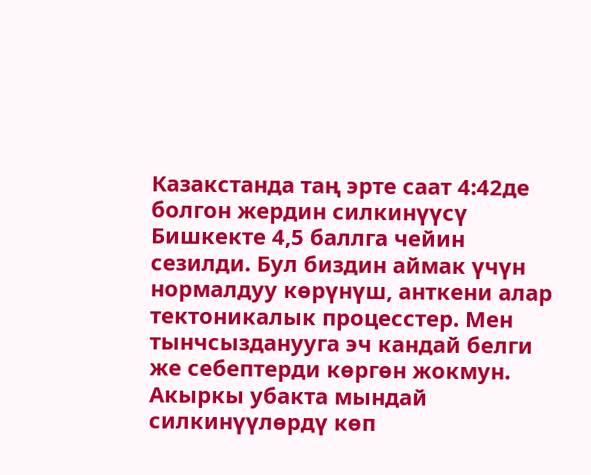Казакстанда таң эрте саат 4:42де болгон жердин силкинүүсү Бишкекте 4,5 баллга чейин сезилди. Бул биздин аймак үчүн нормалдуу көрүнүш, анткени алар тектоникалык процесстер. Мен тынчсызданууга эч кандай белги же себептерди көргөн жокмун.
Акыркы убакта мындай силкинүүлөрдү көп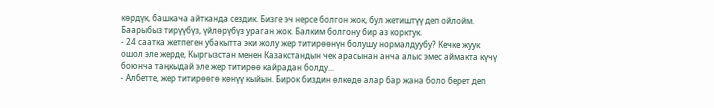көрдүк, башкача айтканда сездик. Бизге эч нерсе болгон жок, бул жетиштүү деп ойлойм. Баарыбыз тирүүбүз, үйлөрүбүз ураган жок. Балким болгону бир аз корктук.
- 24 саатка жетпеген убакытта эки жолу жер титирөөнүн болушу нормалдуубу? Кечке жуук ошол эле жерде, Кыргызстан менен Казакстандын чек арасынан анча алыс эмес аймакта күчү боюнча таңкыдай эле жер титирөө кайрадан болду...
- Албетте, жер титирөөгө көнүү кыйын. Бирок биздин өлкөдө алар бар жана боло берет деп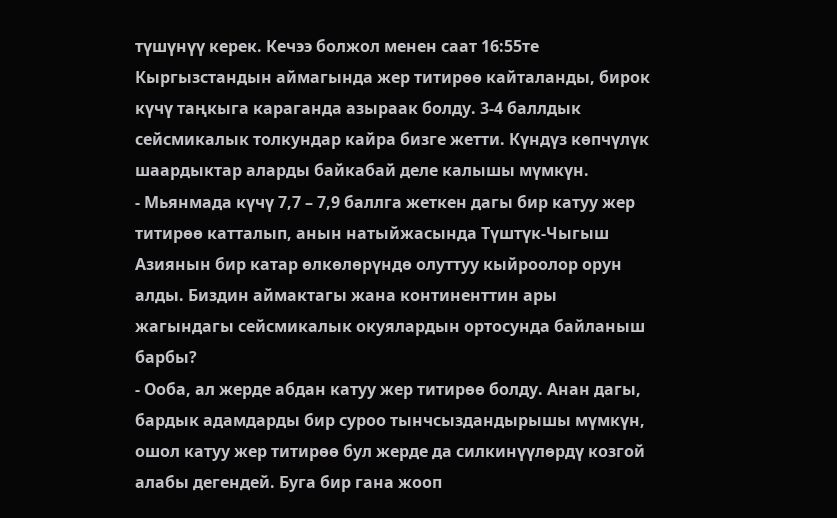түшүнүү керек. Кечээ болжол менен саат 16:55те Кыргызстандын аймагында жер титирөө кайталанды, бирок күчү таңкыга караганда азыраак болду. 3-4 баллдык сейсмикалык толкундар кайра бизге жетти. Күндүз көпчүлүк шаардыктар аларды байкабай деле калышы мүмкүн.
- Мьянмада күчү 7,7 – 7,9 баллга жеткен дагы бир катуу жер титирөө катталып, анын натыйжасында Түштүк-Чыгыш Азиянын бир катар өлкөлөрүндө олуттуу кыйроолор орун алды. Биздин аймактагы жана континенттин ары жагындагы сейсмикалык окуялардын ортосунда байланыш барбы?
- Ооба, ал жерде абдан катуу жер титирөө болду. Анан дагы, бардык адамдарды бир суроо тынчсыздандырышы мүмкүн, ошол катуу жер титирөө бул жерде да силкинүүлөрдү козгой алабы дегендей. Буга бир гана жооп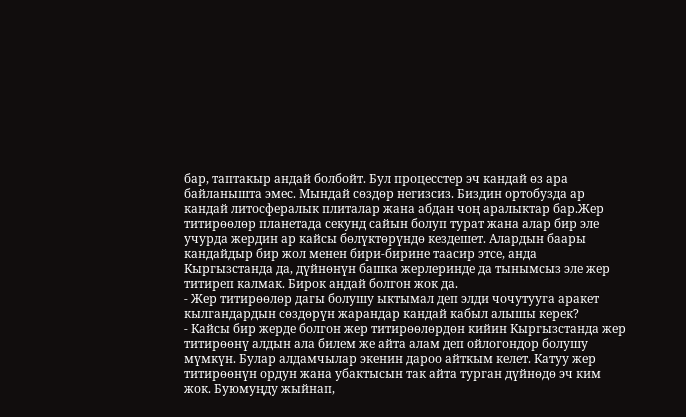бар, таптакыр андай болбойт. Бул процесстер эч кандай өз ара байланышта эмес. Мындай сөздөр негизсиз. Биздин ортобузда ар кандай литосфералык плиталар жана абдан чоң аралыктар бар.Жер титирөөлөр планетада секунд сайын болуп турат жана алар бир эле учурда жердин ар кайсы бөлүктөрүндө кездешет. Алардын баары кандайдыр бир жол менен бири-бирине таасир этсе, анда Кыргызстанда да, дүйнөнүн башка жерлеринде да тынымсыз эле жер титиреп калмак. Бирок андай болгон жок да.
- Жер титирөөлөр дагы болушу ыктымал деп элди чочутууга аракет кылгандардын сөздөрүн жарандар кандай кабыл алышы керек?
- Кайсы бир жерде болгон жер титирөөлөрдөн кийин Кыргызстанда жер титирөөнү алдын ала билем же айта алам деп ойлогондор болушу мүмкүн. Булар алдамчылар экенин дароо айткым келет. Катуу жер титирөөнүн ордун жана убактысын так айта турган дүйнөдө эч ким жок. Буюмуңду жыйнап,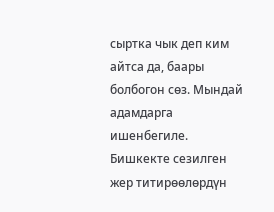сыртка чык деп ким айтса да, баары болбогон сөз. Мындай адамдарга ишенбегиле. Бишкекте сезилген жер титирөөлөрдүн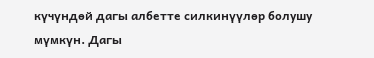күчүндөй дагы албетте силкинүүлөр болушу мүмкүн. Дагы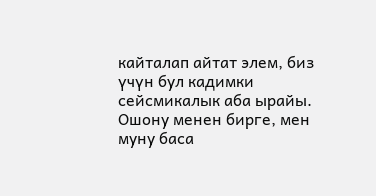кайталап айтат элем, биз үчүн бул кадимки сейсмикалык аба ырайы. Ошону менен бирге, мен муну баса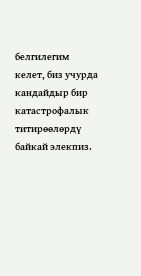белгилегим келет, биз учурда кандайдыр бир катастрофалык титирөөлөрдү байкай элекпиз.